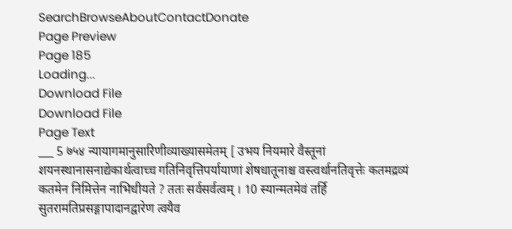SearchBrowseAboutContactDonate
Page Preview
Page 185
Loading...
Download File
Download File
Page Text
___ 5 ७५४ न्यायागमानुसारिणीव्याख्यासमेतम् [ उभय नियमारे वैस्तूनां शयनस्थानासनाद्येकार्थत्वाच्च गतिनिवृत्तिपर्यायाणां शेषधातूनाश्च वस्त्वर्थानतिवृत्तेः कतमद्रव्यं कतमेन निमित्तेन नाभिधीयते ? ततः सर्वसर्वत्वम् । 10 स्यान्मतमेवं तर्हि सुतरामतिप्रसङ्गापादानद्वारेण त्वयैव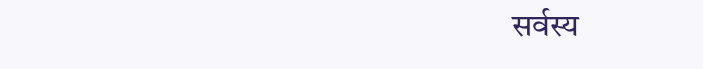सर्वस्य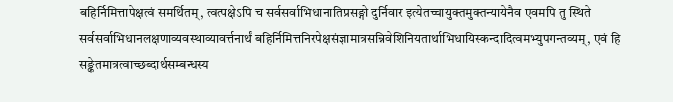बहिर्निमित्तापेक्षत्वं समर्थितम्, त्वत्पक्षेऽपि च सर्वसर्वाभिधानातिप्रसङ्गो दुर्निवार इत्येतच्चायुक्तमुक्तन्यायेनैव एवमपि तु स्थिते सर्वसर्वाभिधानलक्षणाव्यवस्थाव्यावर्त्तनार्थं बहिर्निमित्तनिरपेक्षसंज्ञामात्रसन्निवेशिनियतार्थाभिधायिस्कन्दादित्वमभ्युपगन्तव्यम्, एवं हि सङ्केतमात्रत्वाच्छब्दार्थसम्बन्धस्य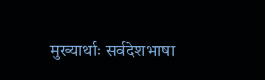मुख्यार्थाः सर्वदेशभाषा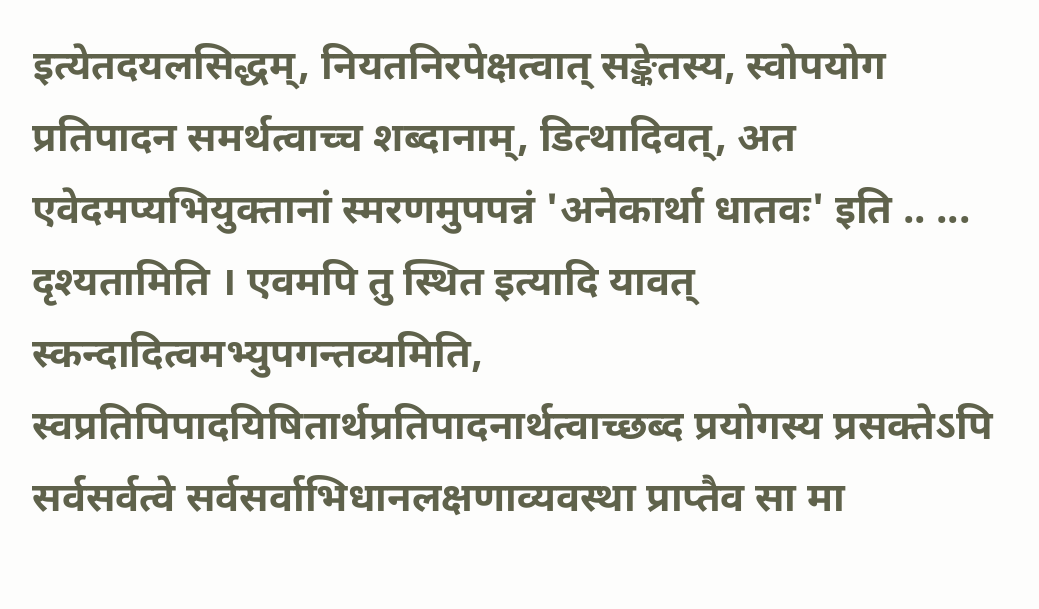इत्येतदयलसिद्धम्, नियतनिरपेक्षत्वात् सङ्केतस्य, स्वोपयोग प्रतिपादन समर्थत्वाच्च शब्दानाम्, डित्थादिवत्, अत एवेदमप्यभियुक्तानां स्मरणमुपपन्नं 'अनेकार्था धातवः' इति .. ... दृश्यतामिति । एवमपि तु स्थित इत्यादि यावत् स्कन्दादित्वमभ्युपगन्तव्यमिति, स्वप्रतिपिपादयिषितार्थप्रतिपादनार्थत्वाच्छब्द प्रयोगस्य प्रसक्तेऽपि सर्वसर्वत्वे सर्वसर्वाभिधानलक्षणाव्यवस्था प्राप्तैव सा मा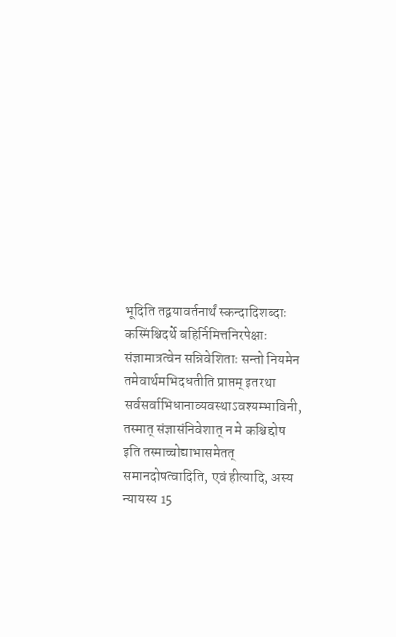भूदिति तद्वयावर्तनार्थं स्कन्दादिशब्दाः कस्मिंश्चिदर्थे बहिर्निमित्तनिरपेक्षाः संज्ञामात्रत्वेन सन्निवेशिताः सन्तो नियमेन तमेवार्थमभिदधतीति प्राप्तम् इतरथा सर्वसर्वाभिधानाव्यवस्थाऽवश्यम्भाविनी, तस्मात् संज्ञासंनिवेशात् न मे कश्चिद्दोष इति तस्माच्चोद्याभासमेतत् समानदोषत्वादिति, एवं हीत्यादि, अस्य न्यायस्य 15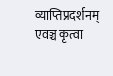व्याप्तिप्रदर्शनम् एवञ्च कृत्वा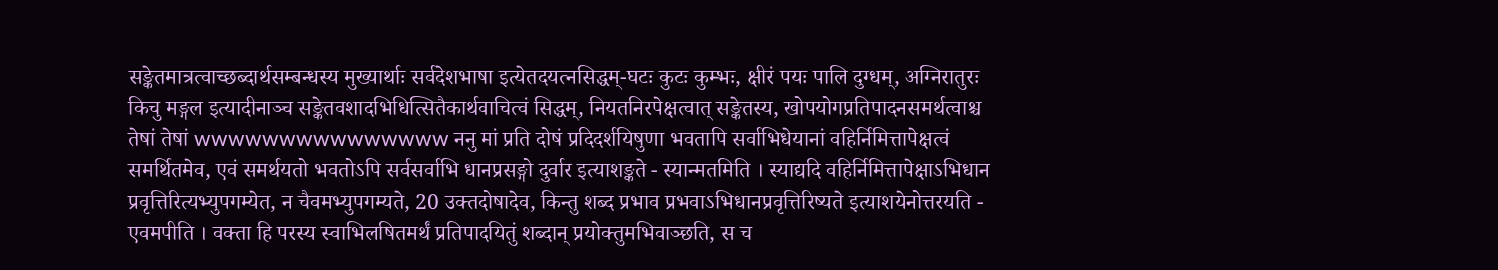सङ्केतमात्रत्वाच्छब्दार्थसम्बन्धस्य मुख्यार्थाः सर्वदेशभाषा इत्येतदयत्नसिद्धम्-घटः कुटः कुम्भः, क्षीरं पयः पालि दुग्धम्, अग्निरातुरः किचु मङ्गल इत्यादीनाञ्च सङ्केतवशादभिधित्सितैकार्थवाचित्वं सिद्धम्, नियतनिरपेक्षत्वात् सङ्केतस्य, खोपयोगप्रतिपादनसमर्थत्वाश्च तेषां तेषां wwwwwwwwwwwwwww ननु मां प्रति दोषं प्रदिदर्शयिषुणा भवतापि सर्वाभिधेयानां वहिर्निमित्तापेक्षत्वं समर्थितमेव, एवं समर्थयतो भवतोऽपि सर्वसर्वाभि धानप्रसङ्गो दुर्वार इत्याशङ्कते - स्यान्मतमिति । स्याद्यदि वहिर्निमित्तापेक्षाऽभिधान प्रवृत्तिरित्यभ्युपगम्येत, न चैवमभ्युपगम्यते, 20 उक्तदोषादेव, किन्तु शब्द प्रभाव प्रभवाऽभिधानप्रवृत्तिरिष्यते इत्याशयेनोत्तरयति - एवमपीति । वक्ता हि परस्य स्वाभिलषितमर्थं प्रतिपादयितुं शब्दान् प्रयोक्तुमभिवाञ्छति, स च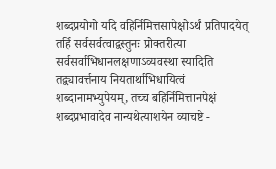शब्दप्रयोगो यदि वहिर्निमित्तसापेक्षोऽर्थं प्रतिपादयेत् तर्हि सर्वसर्वत्वाद्वस्तुनः प्रोक्तरीत्या सर्वसर्वाभिधानलक्षणाऽव्यवस्था स्यादिति तद्व्यावर्त्तनाय नियतार्थाभिधायित्वं शब्दानामभ्युपेयम्, तच्च बहिर्निमित्तानपेक्षं शब्दप्रभावादेव नान्यथेत्याशयेन व्याचष्टे -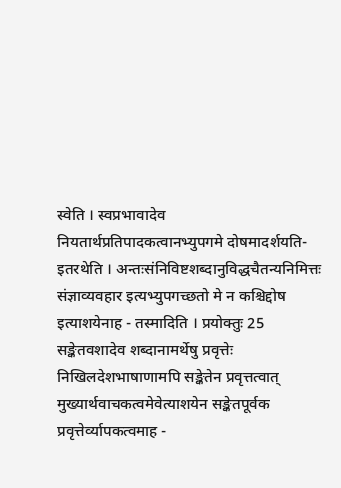स्वेति । स्वप्रभावादेव नियतार्थप्रतिपादकत्वानभ्युपगमे दोषमादर्शयति- इतरथेति । अन्तःसंनिविष्टशब्दानुविद्धचैतन्यनिमित्तः संज्ञाव्यवहार इत्यभ्युपगच्छतो मे न कश्चिद्दोष इत्याशयेनाह - तस्मादिति । प्रयोक्तुः 25 सङ्केतवशादेव शब्दानामर्थेषु प्रवृत्तेः निखिलदेशभाषाणामपि सङ्केतेन प्रवृत्तत्वात् मुख्यार्थवाचकत्वमेवेत्याशयेन सङ्केतपूर्वक प्रवृत्तेर्व्यापकत्वमाह -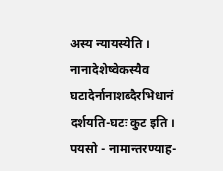अस्य न्यायस्येति । नानादेशेष्वेकस्यैव घटादेर्नानाशब्दैरभिधानं दर्शयति-घटः कुट इति । पयसो - नामान्तरण्याह-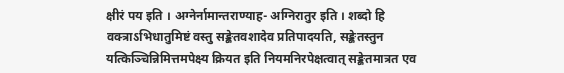क्षीरं पय इति । अग्नेर्नामान्तराण्याह- अग्निरातुर इति । शब्दो हि वक्त्राऽभिधातुमिष्टं वस्तु सङ्केतवशादेव प्रतिपादयति, सङ्केतस्तुन यत्किञ्चिन्निमित्तमपेक्ष्य क्रियत इति नियमनिरपेक्षत्वात् सङ्केतमात्रत एव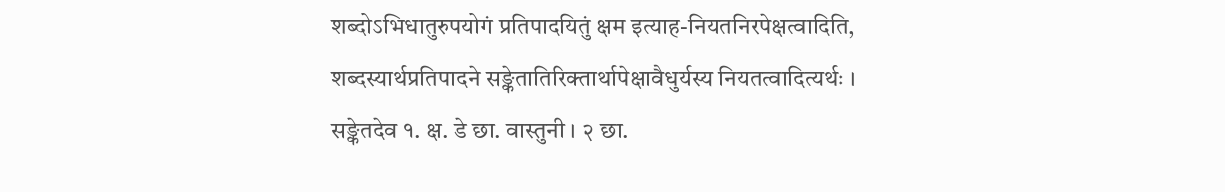शब्दोऽभिधातुरुपयोगं प्रतिपादयितुं क्षम इत्याह-नियतनिरपेक्षत्वादिति, शब्दस्यार्थप्रतिपादने सङ्केतातिरिक्तार्थापेक्षावैधुर्यस्य नियतत्वादित्यर्थः । सङ्केतदेव १. क्ष. डे छा. वास्तुनी । २ छा.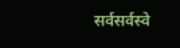सर्वसर्वस्वे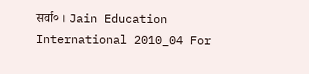सर्वा० । Jain Education International 2010_04 For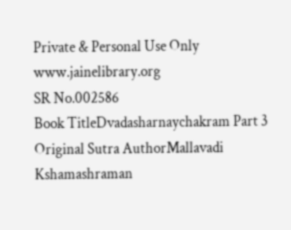Private & Personal Use Only www.jainelibrary.org
SR No.002586
Book TitleDvadasharnaychakram Part 3
Original Sutra AuthorMallavadi Kshamashraman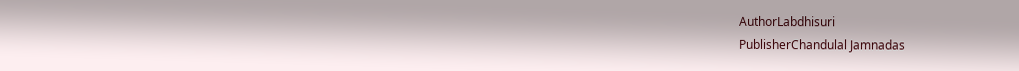AuthorLabdhisuri
PublisherChandulal Jamnadas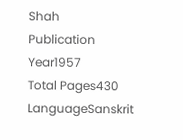Shah
Publication Year1957
Total Pages430
LanguageSanskrit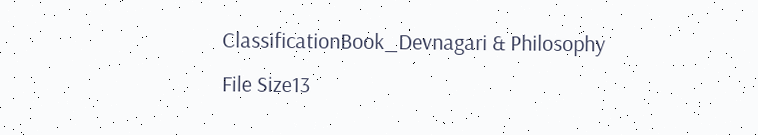ClassificationBook_Devnagari & Philosophy
File Size13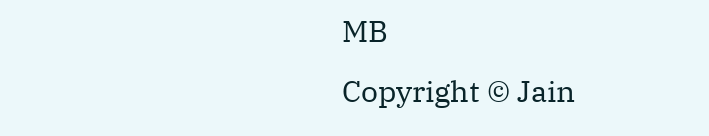MB
Copyright © Jain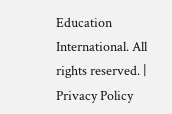Education International. All rights reserved. | Privacy Policy